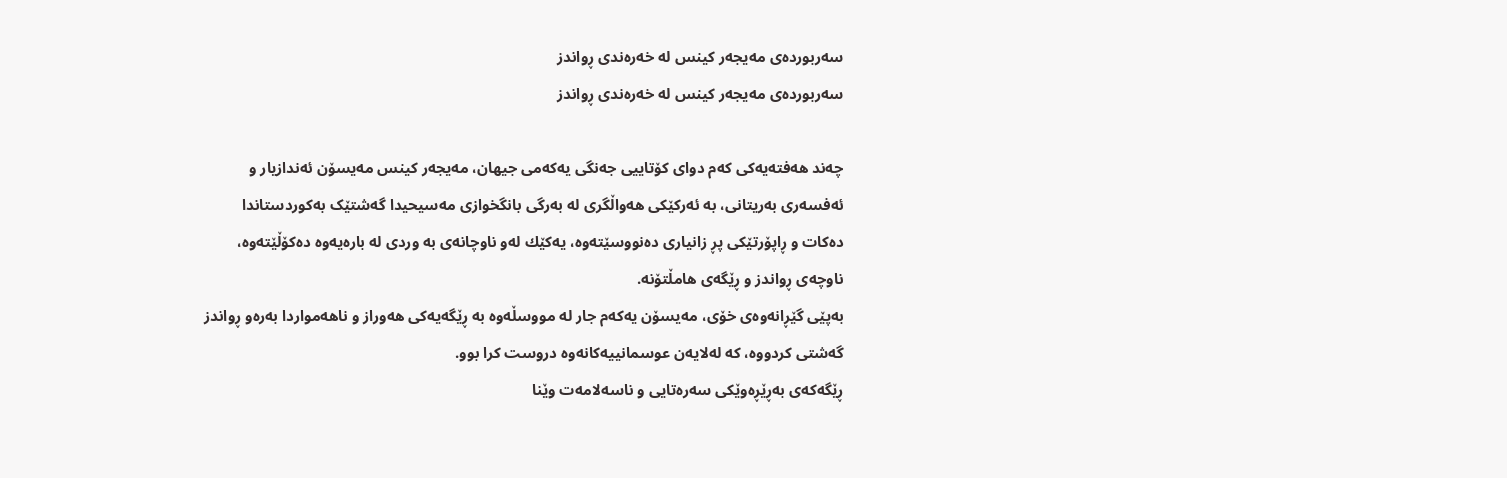سەربوردەی مەیجەر کینس لە خەرەندی ڕواندز
سەربوردەی مەیجەر کینس لە خەرەندی ڕواندز

چەند هەفتەیەکی كەم دوای کۆتاییی جەنگی یەکەمی جیهان، مەیجەر کینس مەیسۆن ئەندازیار و ئەفسەری بەریتانی، بە ئەرکێکی هەواڵگری لە بەرگی بانگخوازی مەسیحیدا گەشتێک بەکوردستاندا دەکات و ڕاپۆرتێكی پڕ زانیاری دەنووسێتەوە، یەكێك لەو ناوچانەی بە وردی لە بارەیەوە دەكۆڵێتەوە، ناوچەی ڕواندز و ڕێگەی هامڵتۆنە.
بەپێی گێڕانەوەی خۆی، مەیسۆن یەکەم جار لە مووسڵەوە بە ڕێگەیەکی هەوراز و ناهەمواردا بەرەو ڕواندز گەشتی کردووە، كە لەلایەن عوسمانییەكانەوە دروست کرا بوو.
ڕێگەکەی بەڕێڕەوێکی سەرەتایی و ناسەلامەت وێنا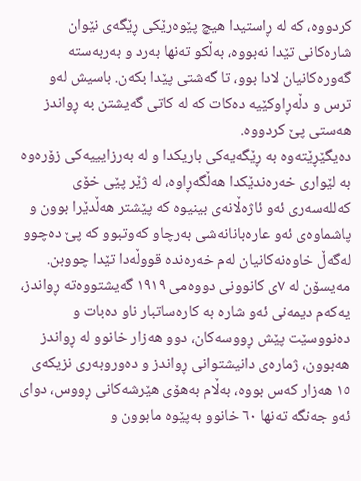كردووە، كە لە ڕاستیدا هیچ پێوەرێکی ڕێگەی نێوان شارەکانی تێدا نەبووە، بەڵکو تەنها بەرد و بەربەستە گەورەکانیان لادا بوو، تا گەشتی پێدا بكەن. باسیش لەو ترس و دڵەڕاوکێیە دەکات کە لە کاتی گەیشتن بە ڕواندز هەستی پێ کردووە.
دەیگێڕێتەوە بە ڕێگەیەکی باریکدا و لە بەرزایییەکی زۆرەوە بە لێواری خەرەندێکدا هەڵگەڕاوە، لە ژێر پێی خۆی کەللەسەری ئەو ئاژەڵانەی بینیوە کە پێشتر هەڵدێرا بوون و پاشماوەی ئەو عارەبانانەشی بەرچاو کەوتبوو کە پێ دەچوو لەگەڵ خاوەنەکانیان لەم خەرەندە قووڵەدا تێدا چووبن.
مەیسۆن لە ٧ی کانوونی دووەمی ١٩١٩ گەیشتووەتە ڕواندز، یەکەم دیمەنی ئەو شارە بە کارەساتبار ناو دەبات و دەنووسێت پێش ڕووسەکان، دوو هەزار خانوو لە ڕواندز هەبوون، ژمارەی دانیشتوانی ڕواندز و دەوروبەری نزیکەی ١٥ هەزار کەس بووە، بەڵام بەهۆی هێرشەكانی ڕووس، دوای ئەو جەنگە تەنها ٦٠ خانوو بەپێوە مابوون و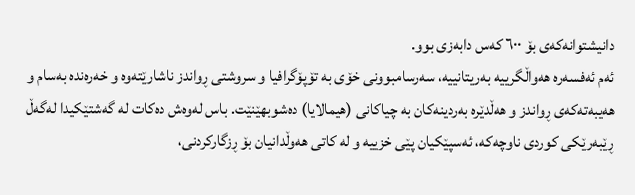دانیشتوانەکەی بۆ ٦٠٠ کەس دابەزی بوو.
ئەم ئەفسەرە هەواڵگرییە بەریتانییە، سەرسامبوونی خۆی بە تۆپۆگرافیا و سروشتی ڕواندز ناشارێتەوە و خەرەندە بەسام و هەیبەتەکەی ڕواندز و هەڵدێرە بەردینەکان بە چیاکانی (هیمالایا) دەشوبهێنێت. باس لەوەش دەکات لە گەشتێکیدا لەگەڵ ڕێبەرێکی کوردی ناوچەکە، ئەسپێکیان پێی خزییە و لە کاتی هەوڵدانیان بۆ ڕزگارکردنی،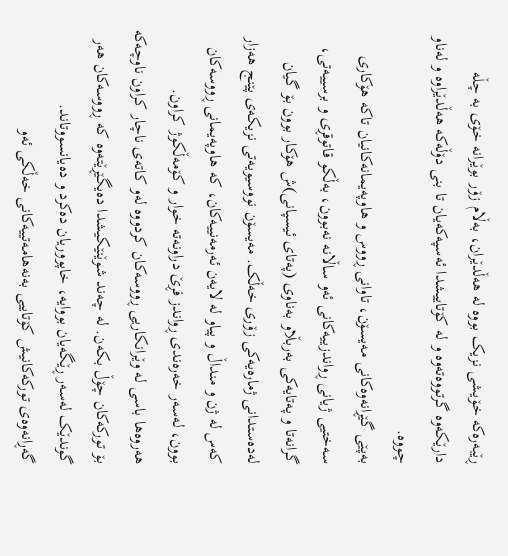ڕێبەرەکە خۆیشی نزیک بووە لە هەڵدێران، بەڵام زۆر بوێرانە خۆی بە چڵە دارێکەوە گرتووەتەوە و لە کۆتاییشدا ئەسپەکەیان تا بنی دۆڵەکە هەڵدێراوە و لەناو چووە.
بەپێی گێڕانەوەکانی مەیسۆن، تاوانی ڕووس و هاوپەیمانەکانیان تاکە هۆکاری سەختیی ژیانی ڕواندزییەکانی ئەو ساڵانە نەبوون، بەڵکو قاتوقڕی و برسییەتی، گرانەتا و پەتایەکی بەربڵاو بەناوی (پەتای ئیسپانی)ش هۆکار بوون بۆ گیان لەدەستدانی ژمارەیەکی زۆری خەڵک. مەیسۆن نووسیویەتی نزیکەی پێنج هەزار كەس لە ژن و منداڵ و پیاو لە لایەن ئەرمەنییەکان، کە هاوپەیمانی ڕووسەکان بوون، لەسەر خەرەندی ڕواندز فڕێ دراونەتە خوار و کۆمەڵکوژ کراون.
هەروەها باسی لە وێرانکاریی ڕووسەکان كردووە لەو کاتەی ناچار کراون ناوچەکە بۆ تورکەکان چۆڵ بکەن. لە چەند شوێنێكیشدا دەیگێڕێتەوە کە ڕووسەکان هەر گوندێک لەسەر ڕێگەیان بووایە، خاپووریان دەکرد و دەیانسووتاند.
گەڕانەوەی تورکەکانیش کۆتاییی بەنەهامەتییەکانی خەڵکی ئەو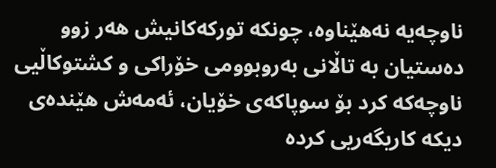ناوچەیە نەهێناوە، چونکە تورکەکانیش هەر زوو دەستیان بە تاڵانی بەروبوومی خۆراکی و کشتوکاڵیی ناوچەکە کرد بۆ سوپاکەی خۆیان، ئەمەش هێندەی دیکە کاریگەریی کردە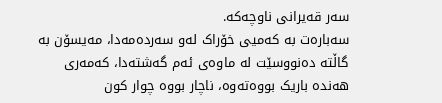سەر قەیرانی ناوچەکە.
سەبارەت بە کەمیی خۆراک لەو سەردەمەدا، مەیسۆن بە گاڵتە دەنووسێت لە ماوەی ئەم گەشتەدا، کەمەری هەندە باریک بووەتەوە، ناچار بووە چوار کون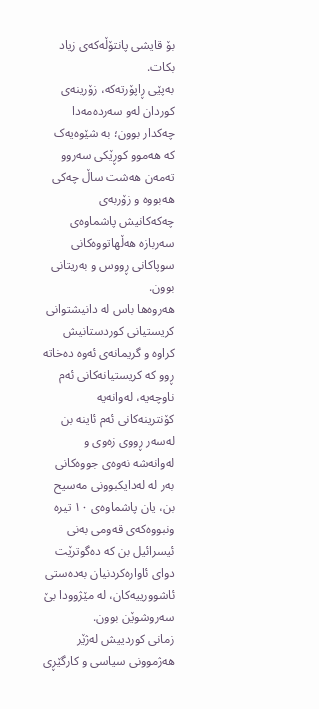بۆ قایشی پانتۆڵەکەی زیاد بکات.
بەپێی ڕاپۆرتەکە، زۆرینەی کوردان لەو سەردەمەدا چەکدار بوون؛ بە شێوەیەک کە هەموو كوڕێكی سەروو تەمەن هەشت ساڵ چەکی هەبووە و زۆربەی چەکەکانیش پاشماوەی سەربازە هەڵهاتووەکانی سوپاکانی ڕووس و بەریتانی بوون.
هەروەها باس لە دانیشتوانی کریستیانی کوردستانیش كراوە و گریمانەی ئەوە دەخاتە ڕوو کە کریستیانەکانی ئەم ناوچەیە، لەوانەیە کۆنترینەکانی ئەم ئاینە بن لەسەر ڕووی زەوی و لەوانەشە نەوەی جووەکانی بەر لە لەدایکبوونی مەسیح بن، یان پاشماوەی ١٠ تیرە ونبووەکەی قەومی بەنی ئیسرائیل بن کە دەگوترێت دوای ئاوارەکردنیان بەدەستی ئاشوورییەکان، لە مێژوودا بێ سەروشوێن بوون.
زمانی کوردییش لەژێر هەژموونی سیاسی و کارگێڕی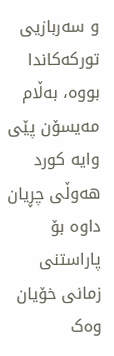و سەربازیی تورکەکاندا بووە، بەڵام مەیسۆن پێی وایە كورد هەوڵی چڕیان داوە بۆ پاراستنی زمانی خۆیان وەک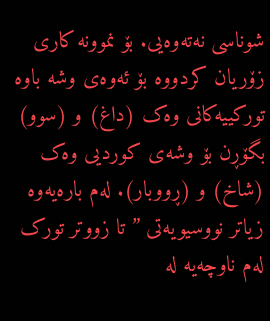شوناسی نەتەوەیی. بۆ نموونە کاری زۆریان كردووە بۆ ئەوەی وشە باوە تورکییەکانی وەک (داغ) و (سوو) بگۆڕن بۆ وشەی کوردیی وەک (شاخ) و (ڕووبار). لەم بارەیەوە زیاتر نووسیویەتی ”تا زووتر تورک لەم ناوچەیە لە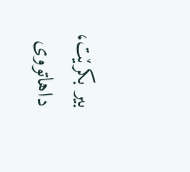بیر بکرێت، داهاتووی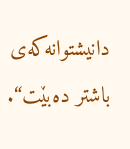دانیشتوانەكەی باشتر دەبێت“.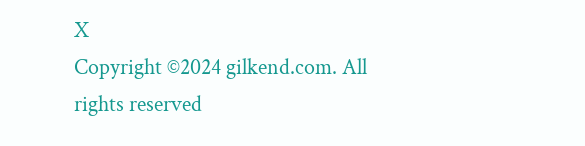X
Copyright ©2024 gilkend.com. All rights reserved